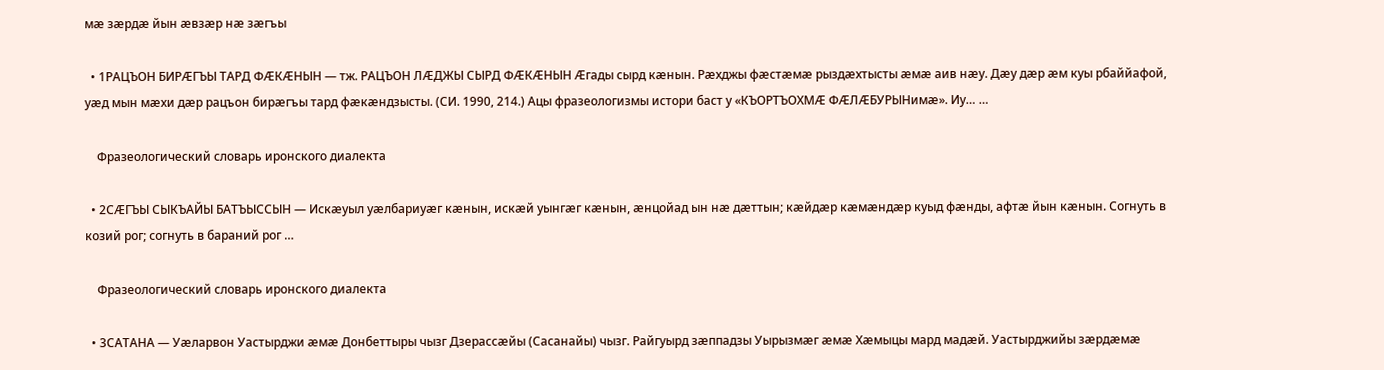мæ зæрдæ йын æвзæр нæ зæгъы

  • 1РАЦЪОН БИРÆГЪЫ ТАРД ФÆКÆНЫН — тж. РАЦЪОН ЛÆДЖЫ СЫРД ФÆКÆНЫН Æгады сырд кæнын. Рæхджы фæстæмæ рыздæхтысты æмæ аив нæу. Дæу дæр æм куы рбаййафой, уæд мын мæхи дæр рацъон бирæгъы тард фæкæндзысты. (СИ. 1990, 214.) Ацы фразеологизмы истори баст у «КЪОРТЪОХМÆ ФÆЛÆБУРЫНимæ». Иу… …

    Фразеологический словарь иронского диалекта

  • 2СÆГЪЫ СЫКЪАЙЫ БАТЪЫССЫН — Искæуыл уæлбариуæг кæнын, искæй уынгæг кæнын, æнцойад ын нæ дæттын; кæйдæр кæмæндæр куыд фæнды, афтæ йын кæнын. Согнуть в козий рог; согнуть в бараний рог …

    Фразеологический словарь иронского диалекта

  • 3САТАНА — Уæларвон Уастырджи æмæ Донбеттыры чызг Дзерассæйы (Сасанайы) чызг. Райгуырд зæппадзы Уырызмæг æмæ Хæмыцы мард мадæй. Уастырджийы зæрдæмæ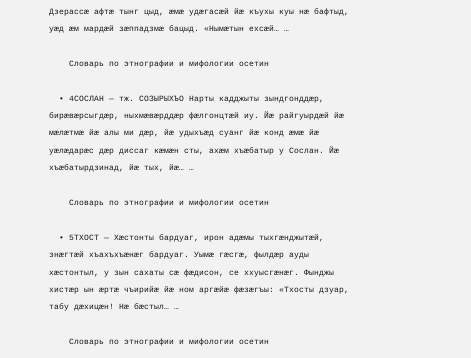Дзерассæ афтæ тынг цыд, æмæ удæгасæй йæ къухы куы нæ бафтыд, уæд æм мардæй зæппадзмæ бацыд. «Нымæтын ехсæй… …

    Словарь по этнографии и мифологии осетин

  • 4СОСЛАН — тж. СОЗЫРЫХЪО Нарты кадджыты зындгонддæр, бирæвæрсыгдæр, ныхмæвæрддæр фæлгонцтæй иу. Йæ райгуырдæй йæ мæлæтмæ йæ алы ми дæр, йæ удыхъæд суанг йæ конд æмæ йæ уæлæдарæс дæр диссаг кæмæн сты, ахæм хъæбатыр у Сослан. Йæ хъæбатырдзинад, йæ тых, йæ… …

    Словарь по этнографии и мифологии осетин

  • 5ТХОСТ — Хæстонты бардуаг, ирон адæмы тыхгæнджытæй, знæгтæй хъахъхъæнæг бардуаг. Уымæ гæсгæ, фылдæр ауды хæстонтыл, у зын сахаты сæ фæдисон, се ххуысгæнæг. Фынджы хистæр ын æртæ чъирийæ йæ ном аргæйæ фæзæгъы: «Тхосты дзуар, табу дæхицæн! Нæ бæстыл… …

    Словарь по этнографии и мифологии осетин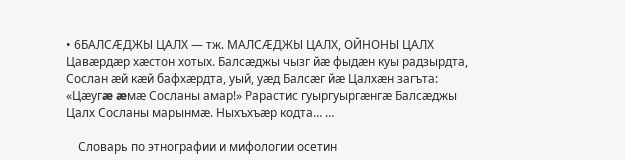• 6БАЛСÆДЖЫ ЦАЛХ — тж. МАЛСÆДЖЫ ЦАЛХ, ОЙНОНЫ ЦАЛХ Цавæрдæр хæстон хотых. Балсæджы чызг йæ фыдæн куы радзырдта, Сослан æй кæй бафхæрдта, уый, уæд Балсæг йæ Цалхæн загъта: «Цæугæ æмæ Сосланы амар!» Рарастис гуыргуыргæнгæ Балсæджы Цалх Сосланы марынмæ. Ныхъхъæр кодта… …

    Словарь по этнографии и мифологии осетин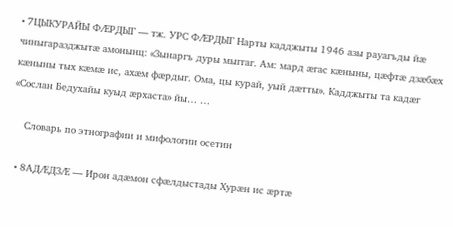• 7ЦЫКУРАЙЫ ФÆРДЫГ — тж. УРС ФÆРДЫГ Нарты кадджыты 1946 азы рауагъды йæ чиныгаразджытæ амонынц: «Зынаргъ дуры мыггаг. Ам: мард æгас кæныны, цæфтæ дзæбæх кæныны тых кæмæ ис, ахæм фæрдыг. Ома, цы курай, уый дæтты». Кадджыты та кадæг «Сослан Бедухайы куыд æрхаста» йы… …

    Словарь по этнографии и мифологии осетин

  • 8АДÆДЗÆ — Ирон адæмон сфæлдыстады Хурæн ис æртæ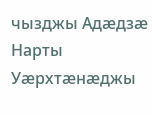чызджы Адæдзæ Нарты Уæрхтæнæджы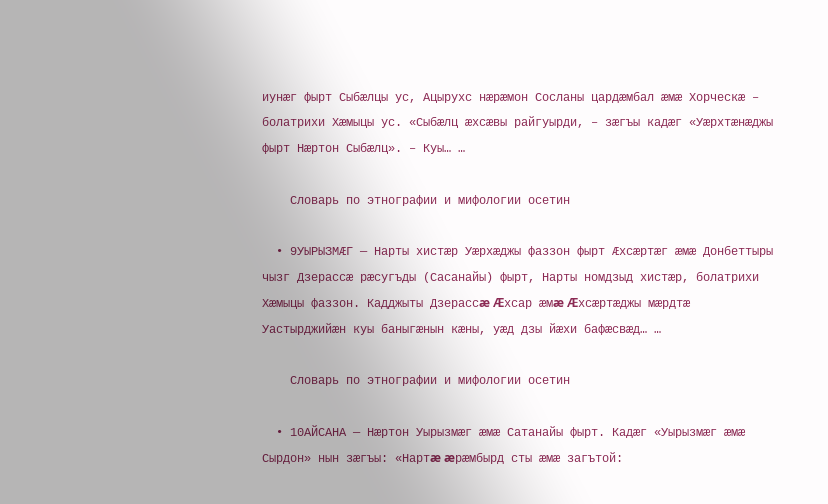иунæг фырт Сыбæлцы ус, Ацырухс нæрæмон Сосланы цардæмбал æмæ Хорческæ – болатрихи Хæмыцы ус. «Сыбæлц æхсæвы райгуырди, – зæгъы кадæг «Уæрхтæнæджы фырт Нæртон Сыбæлц». – Куы… …

    Словарь по этнографии и мифологии осетин

  • 9УЫРЫЗМÆГ — Нарты хистæр Уæрхæджы фаззон фырт Æхсæртæг æмæ Донбеттыры чызг Дзерассæ рæсугъды (Сасанайы) фырт, Нарты номдзыд хистæр, болатрихи Хæмыцы фаззон. Кадджыты Дзерассæ Æхсар æмæ Æхсæртæджы мæрдтæ Уастырджийæн куы баныгæнын кæны, уæд дзы йæхи бафæсвæд… …

    Словарь по этнографии и мифологии осетин

  • 10АЙСАНА — Нæртон Уырызмæг æмæ Сатанайы фырт. Кадæг «Уырызмæг æмæ Сырдон» нын зæгъы: «Нартæ æрæмбырд сты æмæ загътой: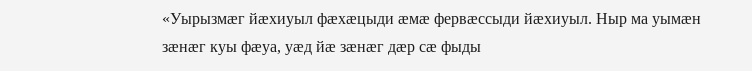«Уырызмæг йæхиуыл фæхæцыди æмæ фервæссыди йæхиуыл. Ныр ма уымæн зæнæг куы фæуа, уæд йæ зæнæг дæр сæ фыды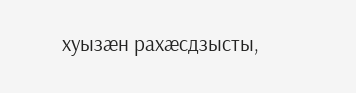хуызæн рахæсдзысты,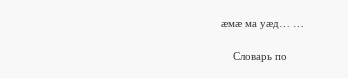æмæ ма уæд… …

    Словарь по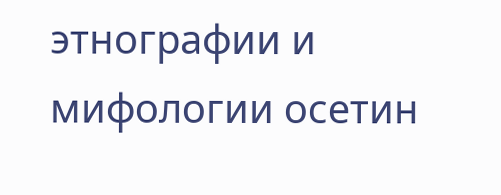этнографии и мифологии осетин